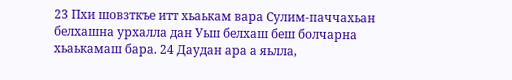23 Пхи шовзткъе итт хьаькам вара Сулим-паччахьан белхашна урхалла дан Уьш белхаш беш болчарна хьаькамаш бара. 24 Даудан ара а яьлла,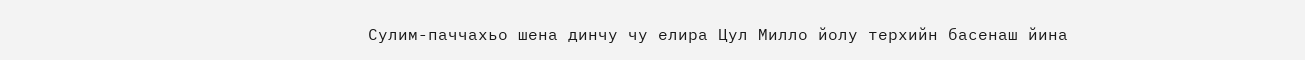Сулим-паччахьо шена динчу чу елира Цул Милло йолу терхийн басенаш йина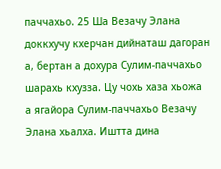паччахьо. 25 Ша Везачу Элана доккхучу кхерчан дийнаташ дагоран а, бертан а дохура Сулим-паччахьо шарахь кхузза. Цу чохь хаза хьожа а ягайора Сулим-паччахьо Везачу Элана хьалха. Иштта дина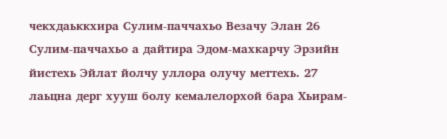чекхдаьккхира Сулим-паччахьо Везачу Элан 26 Сулим-паччахьо а дайтира Эдом-махкарчу Эрзийн йистехь Эйлат йолчу уллора олучу меттехь. 27 лаьцна дерг хууш болу кемалелорхой бара Хьирам-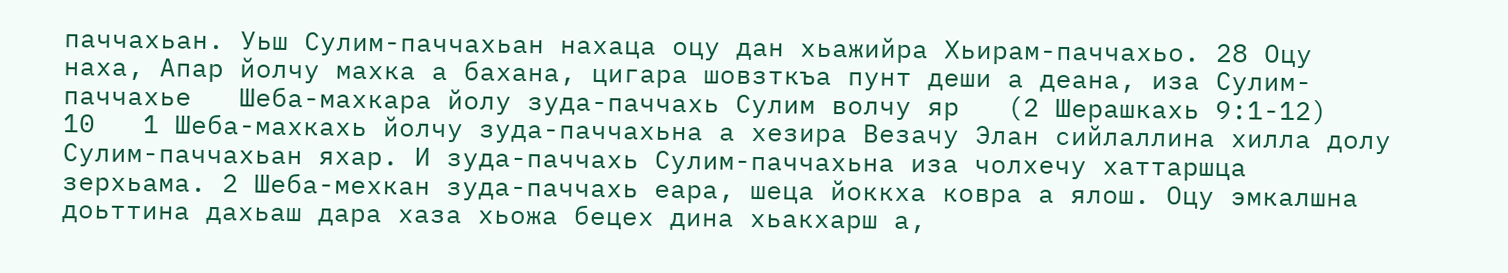паччахьан. Уьш Сулим-паччахьан нахаца оцу дан хьажийра Хьирам-паччахьо. 28 Оцу наха, Апар йолчу махка а бахана, цигара шовзткъа пунт деши а деана, иза Сулим-паччахье   Шеба-махкара йолу зуда-паччахь Сулим волчу яр   (2 Шерашкахь 9:1-12)   10   1 Шеба-махкахь йолчу зуда-паччахьна а хезира Везачу Элан сийлаллина хилла долу Сулим-паччахьан яхар. И зуда-паччахь Сулим-паччахьна иза чолхечу хаттаршца зерхьама. 2 Шеба-мехкан зуда-паччахь еара, шеца йоккха ковра а ялош. Оцу эмкалшна доьттина дахьаш дара хаза хьожа бецех дина хьакхарш а,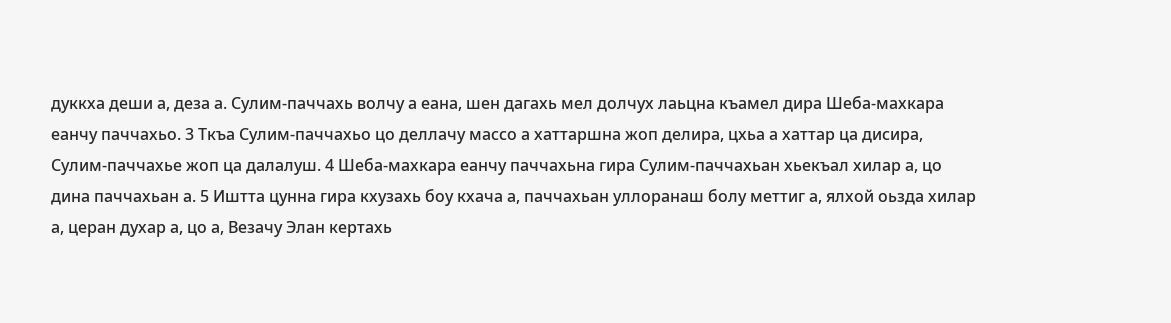дуккха деши а, деза а. Сулим-паччахь волчу а еана, шен дагахь мел долчух лаьцна къамел дира Шеба-махкара еанчу паччахьо. 3 Ткъа Сулим-паччахьо цо деллачу массо а хаттаршна жоп делира, цхьа а хаттар ца дисира, Сулим-паччахье жоп ца далалуш. 4 Шеба-махкара еанчу паччахьна гира Сулим-паччахьан хьекъал хилар а, цо дина паччахьан а. 5 Иштта цунна гира кхузахь боу кхача а, паччахьан уллоранаш болу меттиг а, ялхой оьзда хилар а, церан духар а, цо а, Везачу Элан кертахь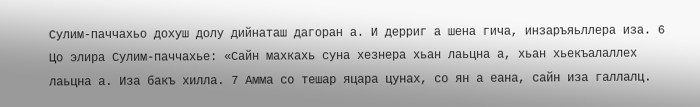Сулим-паччахьо дохуш долу дийнаташ дагоран а. И дерриг а шена гича, инзаръяьллера иза. 6 Цо элира Сулим-паччахье: «Сайн махкахь суна хезнера хьан лаьцна а, хьан хьекъалаллех лаьцна а. Иза бакъ хилла. 7 Амма со тешар яцара цунах, со ян а еана, сайн иза галлалц.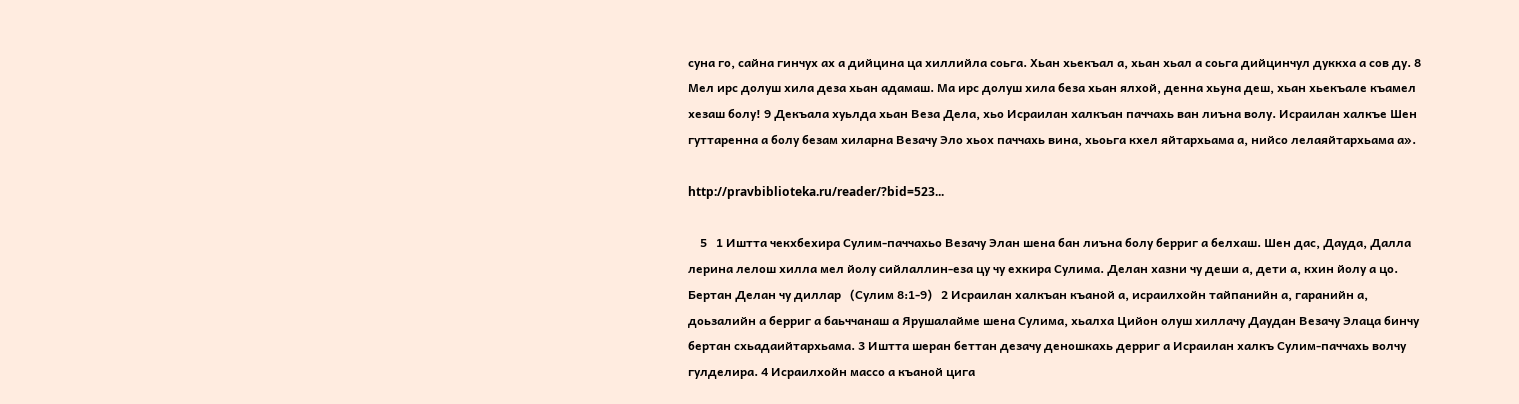суна го, сайна гинчух ах а дийцина ца хиллийла соьга. Хьан хьекъал а, хьан хьал а соьга дийцинчул дуккха а сов ду. 8 Мел ирс долуш хила деза хьан адамаш. Ма ирс долуш хила беза хьан ялхой, денна хьуна деш, хьан хьекъале къамел хезаш болу! 9 Декъала хуьлда хьан Веза Дела, хьо Исраилан халкъан паччахь ван лиъна волу. Исраилан халкъе Шен гуттаренна а болу безам хиларна Везачу Эло хьох паччахь вина, хьоьга кхел яйтархьама а, нийсо лелаяйтархьама а».

http://pravbiblioteka.ru/reader/?bid=523...

    5   1 Иштта чекхбехира Сулим-паччахьо Везачу Элан шена бан лиъна болу берриг а белхаш. Шен дас, Дауда, Далла лерина лелош хилла мел йолу сийлаллин-еза цу чу ехкира Сулима. Делан хазни чу деши а, дети а, кхин йолу а цо.   Бертан Делан чу диллар   (Сулим 8:1-9)   2 Исраилан халкъан къаной а, исраилхойн тайпанийн а, гаранийн а, доьзалийн а берриг а баьччанаш а Ярушалайме шена Сулима, хьалха Цийон олуш хиллачу Даудан Везачу Элаца бинчу бертан схьадаийтархьама. 3 Иштта шеран беттан дезачу деношкахь дерриг а Исраилан халкъ Сулим-паччахь волчу гулделира. 4 Исраилхойн массо а къаной цига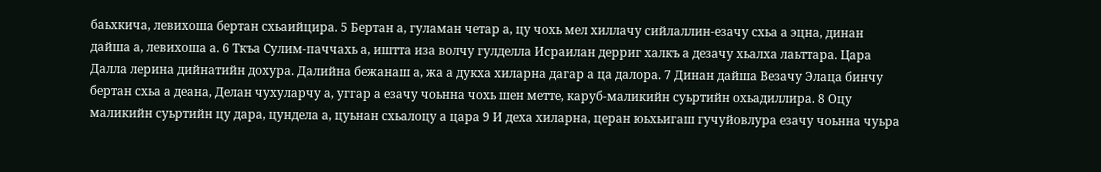баьхкича, левихоша бертан схьаийцира. 5 Бертан а, гуламан четар а, цу чохь мел хиллачу сийлаллин-езачу схьа а эцна, динан дайша а, левихоша а. 6 Ткъа Сулим-паччахь а, иштта иза волчу гулделла Исраилан дерриг халкъ а дезачу хьалха лаьттара. Цара Далла лерина дийнатийн дохура. Далийна бежанаш а, жа а дукха хиларна дагар а ца далора. 7 Динан дайша Везачу Элаца бинчу бертан схьа а деана, Делан чухуларчу а, уггар а езачу чоьнна чохь шен метте, каруб-маликийн суьртийн охьадиллира. 8 Оцу маликийн суьртийн цу дара, цундела а, цуьнан схьалоцу а цара 9 И деха хиларна, церан юьхьигаш гучуйовлура езачу чоьнна чуьра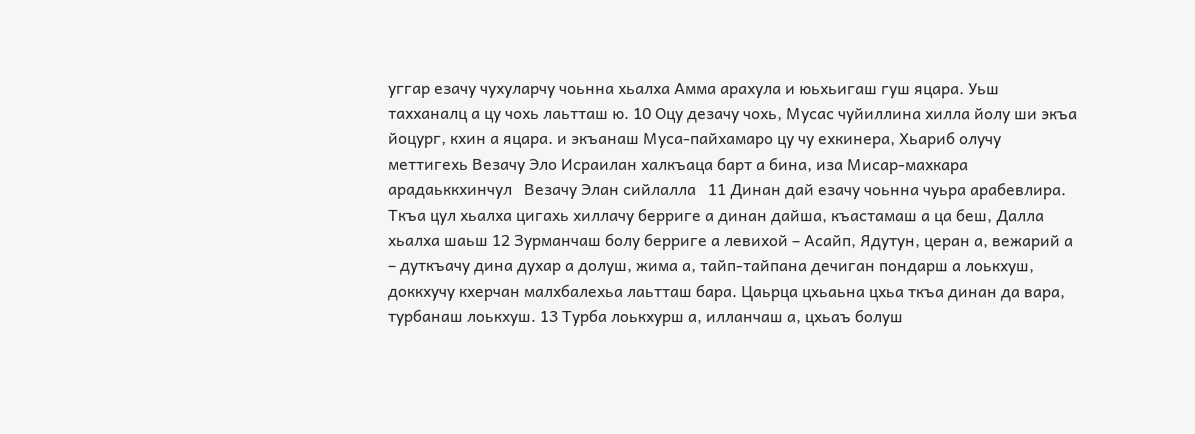уггар езачу чухуларчу чоьнна хьалха Амма арахула и юьхьигаш гуш яцара. Уьш тахханалц а цу чохь лаьтташ ю. 10 Оцу дезачу чохь, Мусас чуйиллина хилла йолу ши экъа йоцург, кхин а яцара. и экъанаш Муса-пайхамаро цу чу ехкинера, Хьариб олучу меттигехь Везачу Эло Исраилан халкъаца барт а бина, иза Мисар-махкара арадаьккхинчул   Везачу Элан сийлалла   11 Динан дай езачу чоьнна чуьра арабевлира. Ткъа цул хьалха цигахь хиллачу берриге а динан дайша, къастамаш а ца беш, Далла хьалха шаьш 12 Зурманчаш болу берриге а левихой – Асайп, Ядутун, церан а, вежарий а – дуткъачу дина духар а долуш, жима а, тайп-тайпана дечиган пондарш а лоькхуш, доккхучу кхерчан малхбалехьа лаьтташ бара. Цаьрца цхьаьна цхьа ткъа динан да вара, турбанаш лоькхуш. 13 Турба лоькхурш а, илланчаш а, цхьаъ болуш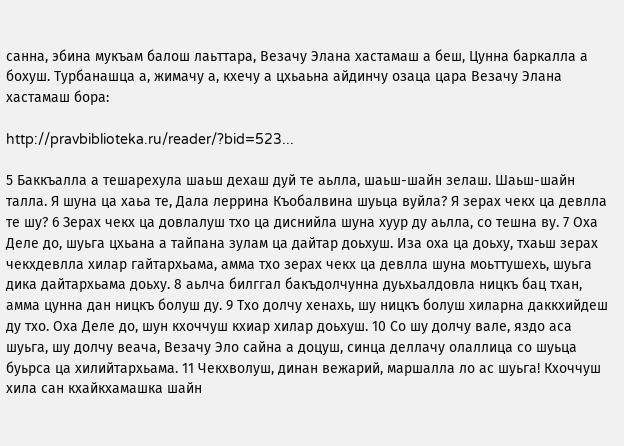санна, эбина мукъам балош лаьттара, Везачу Элана хастамаш а беш, Цунна баркалла а бохуш. Турбанашца а, жимачу а, кхечу а цхьаьна айдинчу озаца цара Везачу Элана хастамаш бора:

http://pravbiblioteka.ru/reader/?bid=523...

5 Баккъалла а тешарехула шаьш дехаш дуй те аьлла, шаьш-шайн зелаш. Шаьш-шайн талла. Я шуна ца хаьа те, Дала леррина Къобалвина шуьца вуйла? Я зерах чекх ца девлла те шу? 6 Зерах чекх ца довлалуш тхо ца диснийла шуна хуур ду аьлла, со тешна ву. 7 Оха Деле до, шуьга цхьана а тайпана зулам ца дайтар доьхуш. Иза оха ца доьху, тхаьш зерах чекхдевлла хилар гайтархьама, амма тхо зерах чекх ца девлла шуна моьттушехь, шуьга дика дайтархьама доьху. 8 аьлча билггал бакъдолчунна дуьхьалдовла ницкъ бац тхан, амма цунна дан ницкъ болуш ду. 9 Тхо долчу хенахь, шу ницкъ болуш хиларна даккхийдеш ду тхо. Оха Деле до, шун кхоччуш кхиар хилар доьхуш. 10 Со шу долчу вале, яздо аса шуьга, шу долчу веача, Везачу Эло сайна а доцуш, синца деллачу олаллица со шуьца буьрса ца хилийтархьама. 11 Чекхволуш, динан вежарий, маршалла ло ас шуьга! Кхоччуш хила сан кхайкхамашка шайн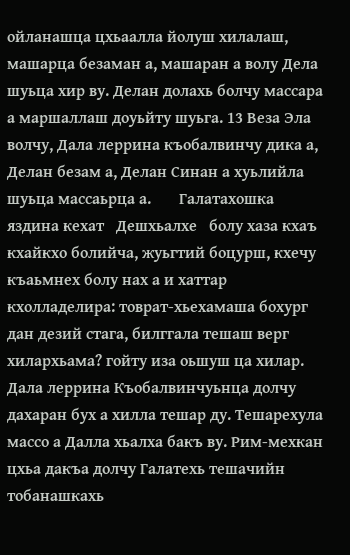ойланашца цхьаалла йолуш хилалаш, машарца безаман а, машаран а волу Дела шуьца хир ву. Делан долахь болчу массара а маршаллаш доуьйту шуьга. 13 Веза Эла волчу, Дала леррина къобалвинчу дика а, Делан безам а, Делан Синан а хуьлийла шуьца массаьрца а.       Галатахошка яздина кехат   Дешхьалхе   болу хаза кхаъ кхайкхо болийча, жуьгтий боцурш, кхечу къаьмнех болу нах а и хаттар кхолладелира: товрат-хьехамаша бохург дан дезий стага, билггала тешаш верг хилархьама? гойту иза оьшуш ца хилар. Дала леррина Къобалвинчуьнца долчу дахаран бух а хилла тешар ду. Тешарехула массо а Далла хьалха бакъ ву. Рим-мехкан цхьа дакъа долчу Галатехь тешачийн тобанашкахь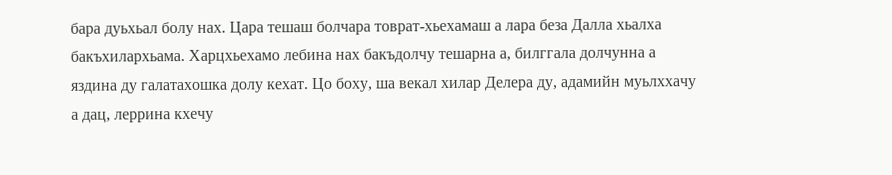бара дуьхьал болу нах. Цара тешаш болчара товрат-хьехамаш а лара беза Далла хьалха бакъхилархьама. Харцхьехамо лебина нах бакъдолчу тешарна а, билггала долчунна а яздина ду галатахошка долу кехат. Цо боху, ша векал хилар Делера ду, адамийн муьлххачу а дац, леррина кхечу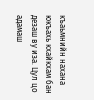къаьмнийн нахана юкъахь кхайкхам бан дезаш ву иза. Цул цо адамаш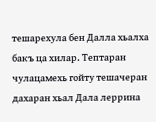тешарехула бен Далла хьалха бакъ ца хилар. Тептаран чулацамехь гойту тешачеран дахаран хьал Дала леррина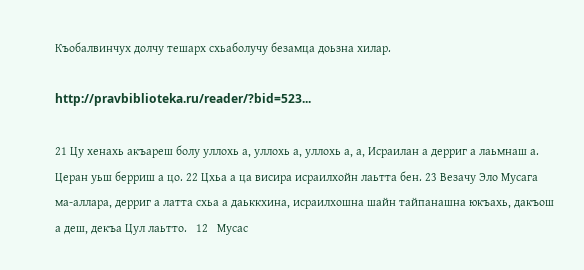Къобалвинчух долчу тешарх схьаболучу безамца доьзна хилар.

http://pravbiblioteka.ru/reader/?bid=523...

21 Цу хенахь акъареш болу уллохь а, уллохь а, уллохь а, а, Исраилан а дерриг а лаьмнаш а. Церан уьш берриш а цо. 22 Цхьа а ца висира исраилхойн лаьтта бен. 23 Везачу Эло Мусага ма-аллара, дерриг а латта схьа а даьккхина, исраилхошна шайн тайпанашна юкъахь, дакъош а деш, декъа Цул лаьтто.   12   Мусас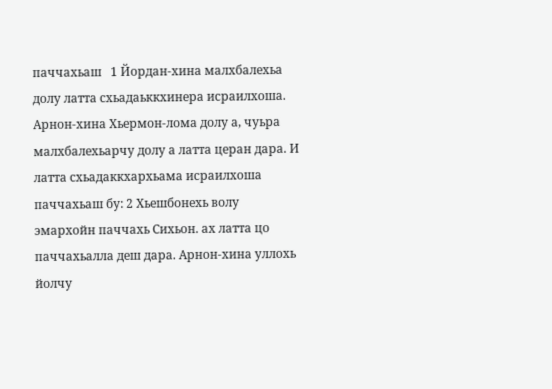паччахьаш   1 Йордан-хина малхбалехьа долу латта схьадаьккхинера исраилхоша. Арнон-хина Хьермон-лома долу а, чуьра малхбалехьарчу долу а латта церан дара. И латта схьадаккхархьама исраилхоша паччахьаш бу: 2 Хьешбонехь волу эмархойн паччахь Сихьон. ах латта цо паччахьалла деш дара. Арнон-хина уллохь йолчу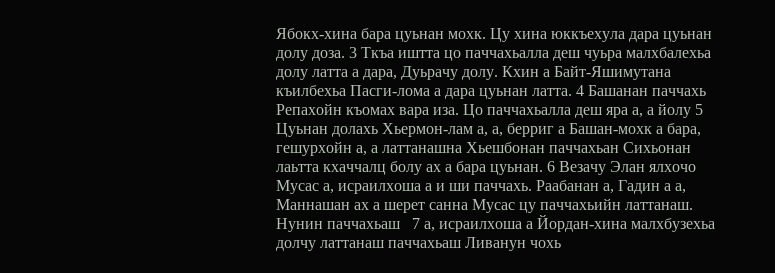Ябокх-хина бара цуьнан мохк. Цу хина юккъехула дара цуьнан долу доза. 3 Ткъа иштта цо паччахьалла деш чуьра малхбалехьа долу латта а дара, Дуьрачу долу. Кхин а Байт-Яшимутана къилбехьа Пасги-лома а дара цуьнан латта. 4 Башанан паччахь Репахойн къомах вара иза. Цо паччахьалла деш яра а, а йолу 5 Цуьнан долахь Хьермон-лам а, а, берриг а Башан-мохк а бара, гешурхойн а, а латтанашна Хьешбонан паччахьан Сихьонан лаьтта кхаччалц болу ах а бара цуьнан. 6 Везачу Элан ялхочо Мусас а, исраилхоша а и ши паччахь. Раабанан а, Гадин а а, Маннашан ах а шерет санна Мусас цу паччахьийн латтанаш.   Нунин паччахьаш   7 а, исраилхоша а Йордан-хина малхбузехьа долчу латтанаш паччахьаш Ливанун чохь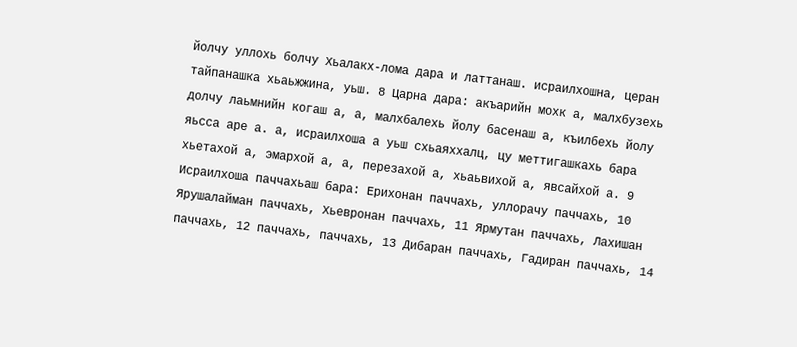йолчу уллохь болчу Хьалакх-лома дара и латтанаш. исраилхошна, церан тайпанашка хьаьжжина, уьш. 8 Царна дара: акъарийн мохк а, малхбузехь долчу лаьмнийн когаш а, а, малхбалехь йолу басенаш а, къилбехь йолу яьсса аре а. а, исраилхоша а уьш схьаяххалц, цу меттигашкахь бара хьетахой а, эмархой а, а, перезахой а, хьаьвихой а, явсайхой а. 9 Исраилхоша паччахьаш бара: Ерихонан паччахь, уллорачу паччахь, 10 Ярушалайман паччахь, Хьевронан паччахь, 11 Ярмутан паччахь, Лахишан паччахь, 12 паччахь, паччахь, 13 Дибаран паччахь, Гадиран паччахь, 14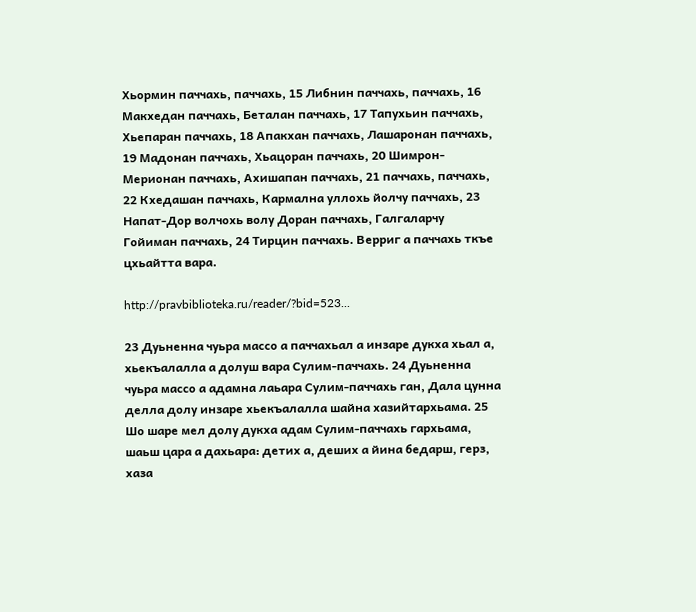Хьормин паччахь, паччахь, 15 Либнин паччахь, паччахь, 16 Макхедан паччахь, Беталан паччахь, 17 Тапухьин паччахь, Хьепаран паччахь, 18 Апакхан паччахь, Лашаронан паччахь, 19 Мадонан паччахь, Хьацоран паччахь, 20 Шимрон-Мерионан паччахь, Ахишапан паччахь, 21 паччахь, паччахь, 22 Кхедашан паччахь, Кармална уллохь йолчу паччахь, 23 Напат-Дор волчохь волу Доран паччахь, Галгаларчу Гойиман паччахь, 24 Тирцин паччахь. Верриг а паччахь ткъе цхьайтта вара.

http://pravbiblioteka.ru/reader/?bid=523...

23 Дуьненна чуьра массо а паччахьал а инзаре дукха хьал а, хьекъалалла а долуш вара Сулим-паччахь. 24 Дуьненна чуьра массо а адамна лаьара Сулим-паччахь ган, Дала цунна делла долу инзаре хьекъалалла шайна хазийтархьама. 25 Шо шаре мел долу дукха адам Сулим-паччахь гархьама, шаьш цара а дахьара: детих а, деших а йина бедарш, герз, хаза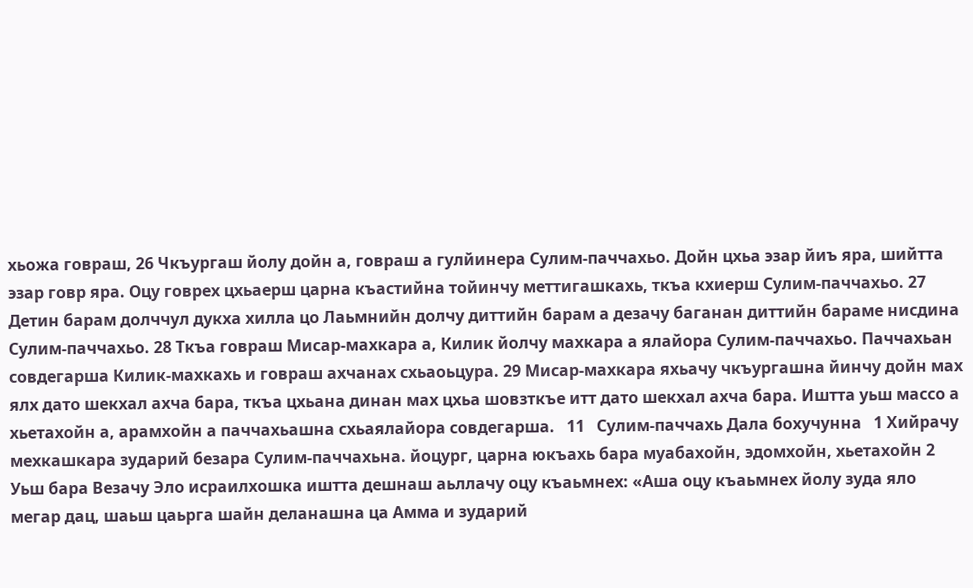хьожа говраш, 26 Чкъургаш йолу дойн а, говраш а гулйинера Сулим-паччахьо. Дойн цхьа эзар йиъ яра, шийтта эзар говр яра. Оцу говрех цхьаерш царна къастийна тойинчу меттигашкахь, ткъа кхиерш Сулим-паччахьо. 27 Детин барам долччул дукха хилла цо Лаьмнийн долчу диттийн барам а дезачу баганан диттийн бараме нисдина Сулим-паччахьо. 28 Ткъа говраш Мисар-махкара а, Килик йолчу махкара а ялайора Сулим-паччахьо. Паччахьан совдегарша Килик-махкахь и говраш ахчанах схьаоьцура. 29 Мисар-махкара яхьачу чкъургашна йинчу дойн мах ялх дато шекхал ахча бара, ткъа цхьана динан мах цхьа шовзткъе итт дато шекхал ахча бара. Иштта уьш массо а хьетахойн а, арамхойн а паччахьашна схьаялайора совдегарша.   11   Сулим-паччахь Дала бохучунна   1 Хийрачу мехкашкара зударий безара Сулим-паччахьна. йоцург, царна юкъахь бара муабахойн, эдомхойн, хьетахойн 2 Уьш бара Везачу Эло исраилхошка иштта дешнаш аьллачу оцу къаьмнех: «Аша оцу къаьмнех йолу зуда яло мегар дац, шаьш цаьрга шайн деланашна ца Амма и зударий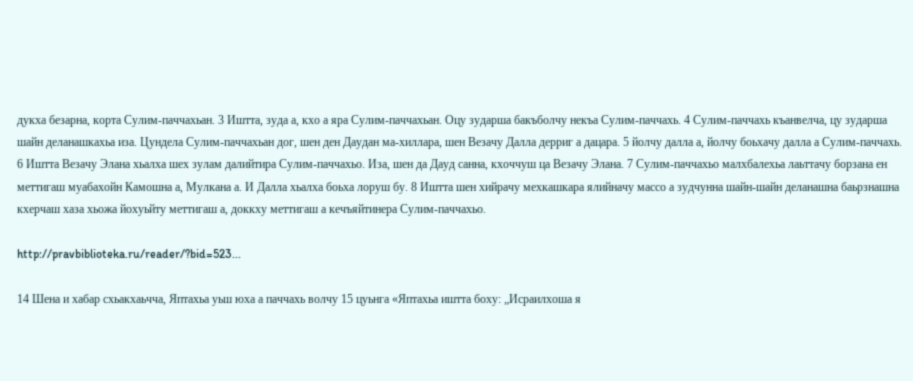дукха безарна, корта Сулим-паччахьан. 3 Иштта, зуда а, кхо а яра Сулим-паччахьан. Оцу зударша бакъболчу некъа Сулим-паччахь. 4 Сулим-паччахь къанвелча, цу зударша шайн деланашкахьа иза. Цундела Сулим-паччахьан дог, шен ден Даудан ма-хиллара, шен Везачу Далла дерриг а дацара. 5 йолчу далла а, йолчу боьхачу далла а Сулим-паччахь. 6 Иштта Везачу Элана хьалха шех зулам далийтира Сулим-паччахьо. Иза, шен да Дауд санна, кхоччуш ца Везачу Элана. 7 Сулим-паччахьо малхбалехьа лаьттачу борзана ен меттигаш муабахойн Камошна а, Мулкана а. И Далла хьалха боьха лоруш бу. 8 Иштта шен хийрачу мехкашкара ялийначу массо а зудчунна шайн-шайн деланашна баьрзнашна кхерчаш хаза хьожа йохуьйту меттигаш а, доккху меттигаш а кечъяйтинера Сулим-паччахьо.

http://pravbiblioteka.ru/reader/?bid=523...

14 Шена и хабар схьакхаьчча, Яптахьа уьш юха а паччахь волчу 15 цуьнга «Яптахьа иштта боху: „Исраилхоша я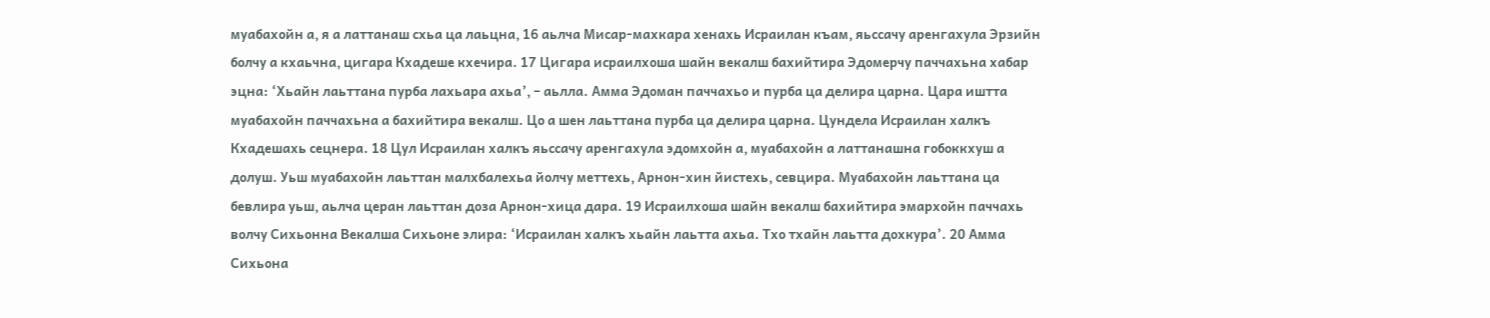муабахойн а, я а латтанаш схьа ца лаьцна, 16 аьлча Мисар-махкара хенахь Исраилан къам, яьссачу аренгахула Эрзийн болчу а кхаьчна, цигара Кхадеше кхечира. 17 Цигара исраилхоша шайн векалш бахийтира Эдомерчу паччахьна хабар эцна: ‘Хьайн лаьттана пурба лахьара ахьа’, – аьлла. Амма Эдоман паччахьо и пурба ца делира царна. Цара иштта муабахойн паччахьна а бахийтира векалш. Цо а шен лаьттана пурба ца делира царна. Цундела Исраилан халкъ Кхадешахь сецнера. 18 Цул Исраилан халкъ яьссачу аренгахула эдомхойн а, муабахойн а латтанашна гобоккхуш а долуш. Уьш муабахойн лаьттан малхбалехьа йолчу меттехь, Арнон-хин йистехь, севцира. Муабахойн лаьттана ца бевлира уьш, аьлча церан лаьттан доза Арнон-хица дара. 19 Исраилхоша шайн векалш бахийтира эмархойн паччахь волчу Сихьонна Векалша Сихьоне элира: ‘Исраилан халкъ хьайн лаьтта ахьа. Тхо тхайн лаьтта дохкура’. 20 Амма Сихьона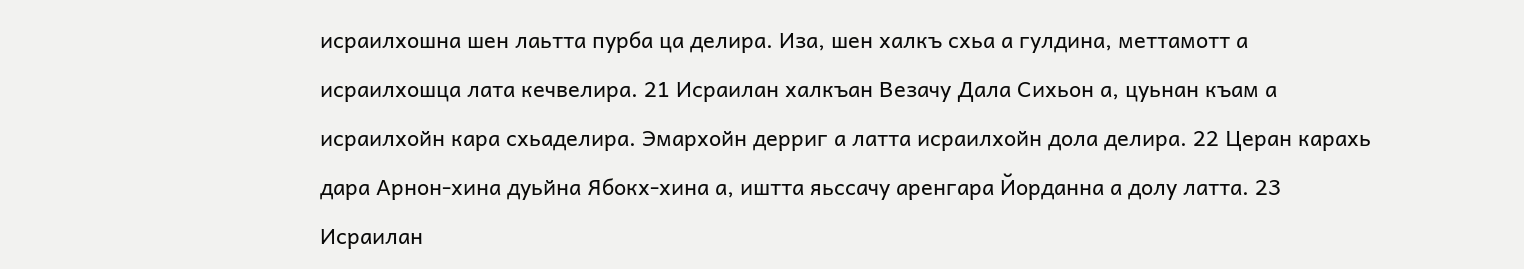исраилхошна шен лаьтта пурба ца делира. Иза, шен халкъ схьа а гулдина, меттамотт а исраилхошца лата кечвелира. 21 Исраилан халкъан Везачу Дала Сихьон а, цуьнан къам а исраилхойн кара схьаделира. Эмархойн дерриг а латта исраилхойн дола делира. 22 Церан карахь дара Арнон-хина дуьйна Ябокх-хина а, иштта яьссачу аренгара Йорданна а долу латта. 23 Исраилан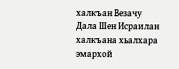халкъан Везачу Дала Шен Исраилан халкъана хьалхара эмархой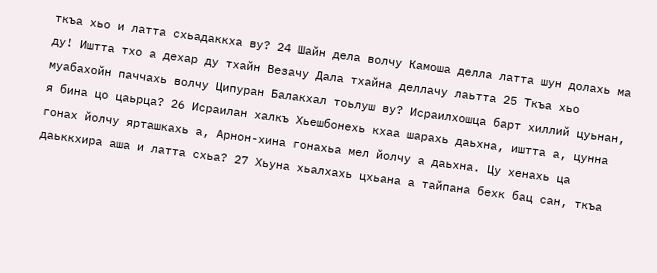ткъа хьо и латта схьадаккха ву? 24 Шайн дела волчу Камоша делла латта шун долахь ма ду! Иштта тхо а дехар ду тхайн Везачу Дала тхайна деллачу лаьтта 25 Ткъа хьо муабахойн паччахь волчу Ципуран Балакхал тоьлуш ву? Исраилхошца барт хиллий цуьнан, я бина цо цаьрца? 26 Исраилан халкъ Хьешбонехь кхаа шарахь даьхна, иштта а, цунна гонах йолчу ярташкахь а, Арнон-хина гонахьа мел йолчу а даьхна. Цу хенахь ца даьккхира аша и латта схьа? 27 Хьуна хьалхахь цхьана а тайпана бехк бац сан, ткъа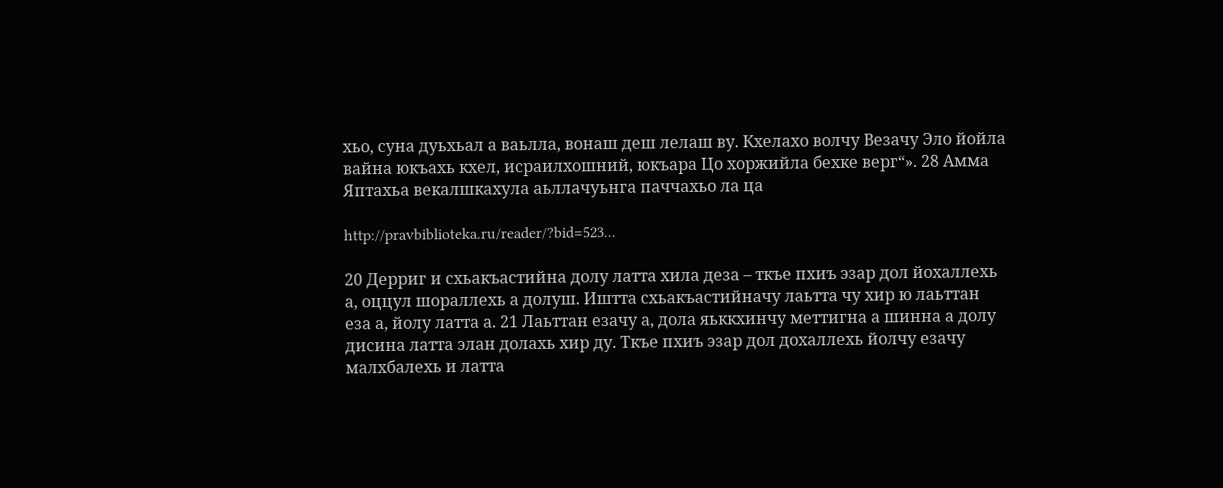хьо, суна дуьхьал а ваьлла, вонаш деш лелаш ву. Кхелахо волчу Везачу Эло йойла вайна юкъахь кхел, исраилхошний, юкъара Цо хоржийла бехке верг“». 28 Амма Яптахьа векалшкахула аьллачуьнга паччахьо ла ца

http://pravbiblioteka.ru/reader/?bid=523...

20 Дерриг и схьакъастийна долу латта хила деза – ткъе пхиъ эзар дол йохаллехь а, оццул шораллехь а долуш. Иштта схьакъастийначу лаьтта чу хир ю лаьттан еза а, йолу латта а. 21 Лаьттан езачу а, дола яьккхинчу меттигна а шинна а долу дисина латта элан долахь хир ду. Ткъе пхиъ эзар дол дохаллехь йолчу езачу малхбалехь и латта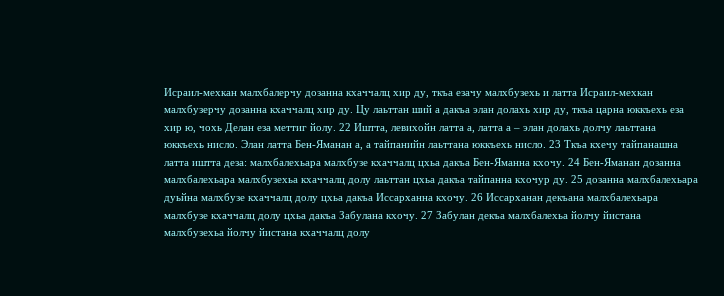Исраил-мехкан малхбалерчу дозанна кхаччалц хир ду, ткъа езачу малхбузехь и латта Исраил-мехкан малхбузерчу дозанна кхаччалц хир ду. Цу лаьттан ший а дакъа элан долахь хир ду, ткъа царна юккъехь еза хир ю, чохь Делан еза меттиг йолу. 22 Иштта, левихойн латта а, латта а – элан долахь долчу лаьттана юккъехь нисло. Элан латта Бен-Яманан а, а тайпанийн лаьттана юккъехь нисло. 23 Ткъа кхечу тайпанашна латта иштта деза: малхбалехьара малхбузе кхаччалц цхьа дакъа Бен-Яманна кхочу. 24 Бен-Яманан дозанна малхбалехьара малхбузехьа кхаччалц долу лаьттан цхьа дакъа тайпанна кхочур ду. 25 дозанна малхбалехьара дуьйна малхбузе кхаччалц долу цхьа дакъа Иссарханна кхочу. 26 Иссарханан декъана малхбалехьара малхбузе кхаччалц долу цхьа дакъа Забулана кхочу. 27 Забулан декъа малхбалехьа йолчу йистана малхбузехьа йолчу йистана кхаччалц долу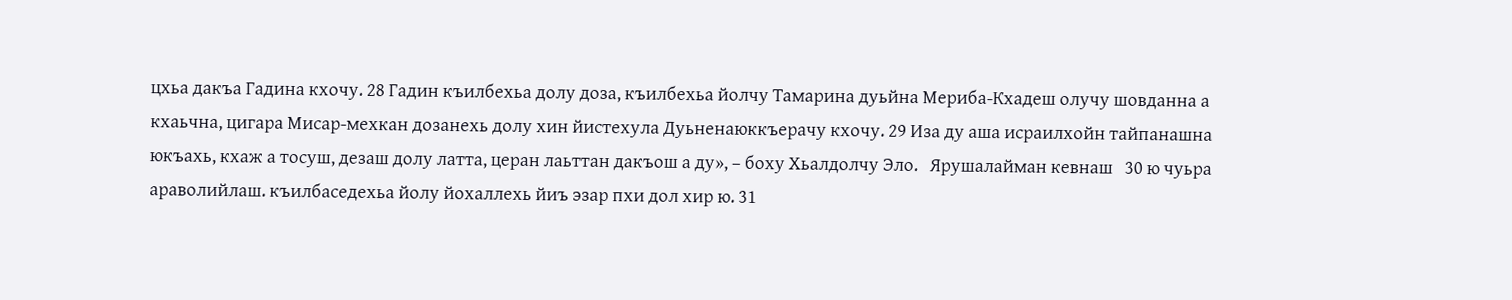цхьа дакъа Гадина кхочу. 28 Гадин къилбехьа долу доза, къилбехьа йолчу Тамарина дуьйна Мериба-Кхадеш олучу шовданна а кхаьчна, цигара Мисар-мехкан дозанехь долу хин йистехула Дуьненаюккъерачу кхочу. 29 Иза ду аша исраилхойн тайпанашна юкъахь, кхаж а тосуш, дезаш долу латта, церан лаьттан дакъош а ду», – боху Хьалдолчу Эло.   Ярушалайман кевнаш   30 ю чуьра араволийлаш. къилбаседехьа йолу йохаллехь йиъ эзар пхи дол хир ю. 31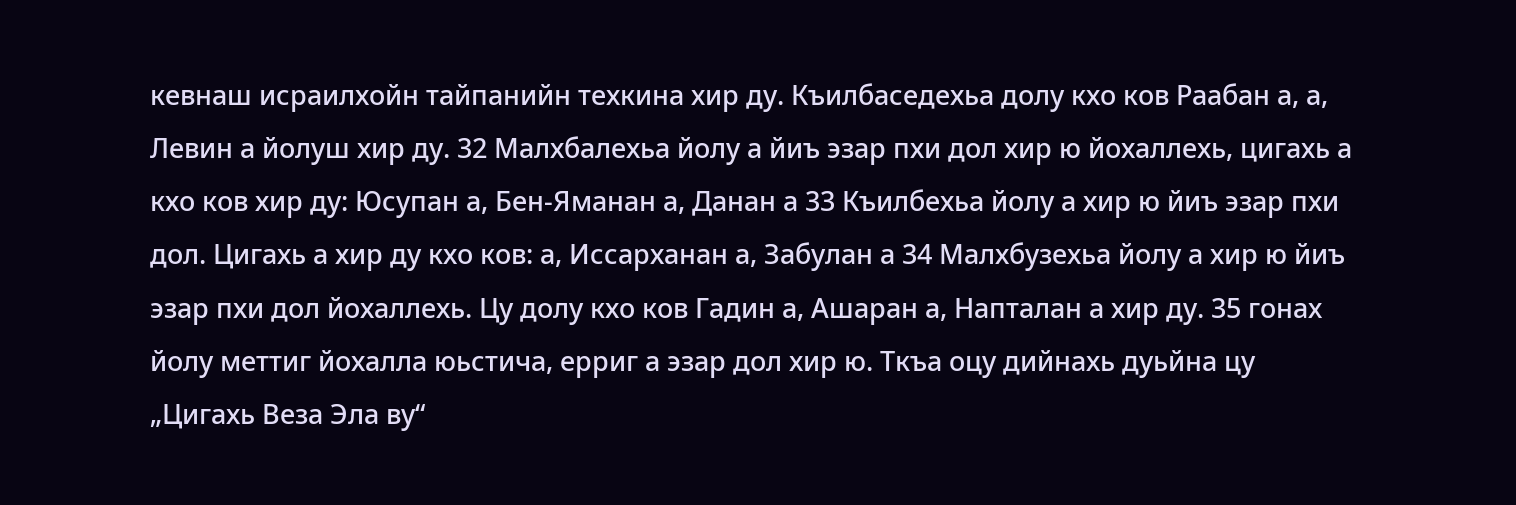кевнаш исраилхойн тайпанийн техкина хир ду. Къилбаседехьа долу кхо ков Раабан а, а, Левин а йолуш хир ду. 32 Малхбалехьа йолу а йиъ эзар пхи дол хир ю йохаллехь, цигахь а кхо ков хир ду: Юсупан а, Бен-Яманан а, Данан а 33 Къилбехьа йолу а хир ю йиъ эзар пхи дол. Цигахь а хир ду кхо ков: а, Иссарханан а, Забулан а 34 Малхбузехьа йолу а хир ю йиъ эзар пхи дол йохаллехь. Цу долу кхо ков Гадин а, Ашаран а, Напталан а хир ду. 35 гонах йолу меттиг йохалла юьстича, ерриг а эзар дол хир ю. Ткъа оцу дийнахь дуьйна цу „Цигахь Веза Эла ву“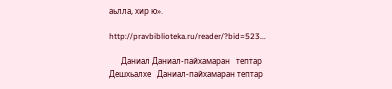аьлла, хир ю».

http://pravbiblioteka.ru/reader/?bid=523...

      Даниал Даниал-пайхамаран   тептар   Дешхьалхе   Даниал-пайхамаран тептар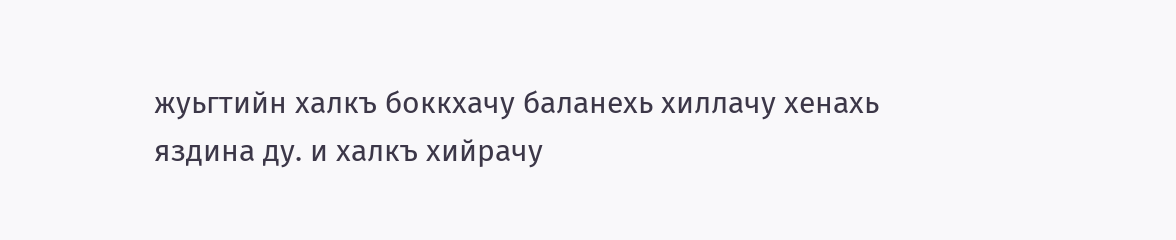жуьгтийн халкъ боккхачу баланехь хиллачу хенахь яздина ду. и халкъ хийрачу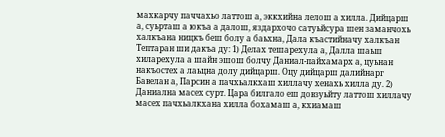махкарчу паччахьо латтош а, эккхийна лелош а хилла. Дийцарш а, суьрташ а юкъа а далош, яздархочо сатуьйсура шен заманчохь халкъана ницкъ беш болу а баьхна, Дала къастийначу халкъан Тептаран ши дакъа ду: 1) Делах тешарехула а, Далла шаьш хиларехула а шайн эшош болчу Даниал-пайхамарх а, цуьнан накъостех а лаьцна долу дийцарш. Оцу дийцарш далийнарг Бавелан а, Парсин а пачхьалкхаш хиллачу хенахь хилла ду. 2) Даниална масех сурт. Цара билгало еш довзуьйту латтош хиллачу масех пачхьалкхана хилла бохамаш а, кхиамаш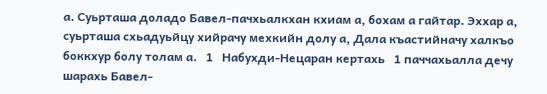а. Суьрташа доладо Бавел-пачхьалкхан кхиам а, бохам а гайтар. Эххар а, суьрташа схьадуьйцу хийрачу мехкийн долу а, Дала къастийначу халкъо боккхур болу толам а.   1   Набухди-Нецаран кертахь   1 паччахьалла дечу шарахь Бавел-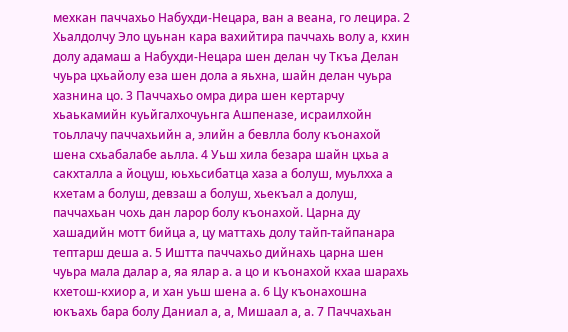мехкан паччахьо Набухди-Нецара, ван а веана, го лецира. 2 Хьалдолчу Эло цуьнан кара вахийтира паччахь волу а, кхин долу адамаш а Набухди-Нецара шен делан чу Ткъа Делан чуьра цхьайолу еза шен дола а яьхна, шайн делан чуьра хазнина цо. 3 Паччахьо омра дира шен кертарчу хьаькамийн куьйгалхочуьнга Ашпеназе, исраилхойн тоьллачу паччахьийн а, элийн а бевлла болу къонахой шена схьабалабе аьлла. 4 Уьш хила безара шайн цхьа а сакхталла а йоцуш, юьхьсибатца хаза а болуш, муьлхха а кхетам а болуш, девзаш а болуш, хьекъал а долуш, паччахьан чохь дан ларор болу къонахой. Царна ду хашадийн мотт бийца а, цу маттахь долу тайп-тайпанара тептарш деша а. 5 Иштта паччахьо дийнахь царна шен чуьра мала далар а, яа ялар а. а цо и къонахой кхаа шарахь кхетош-кхиор а, и хан уьш шена а. 6 Цу къонахошна юкъахь бара болу Даниал а, а, Мишаал а, а. 7 Паччахьан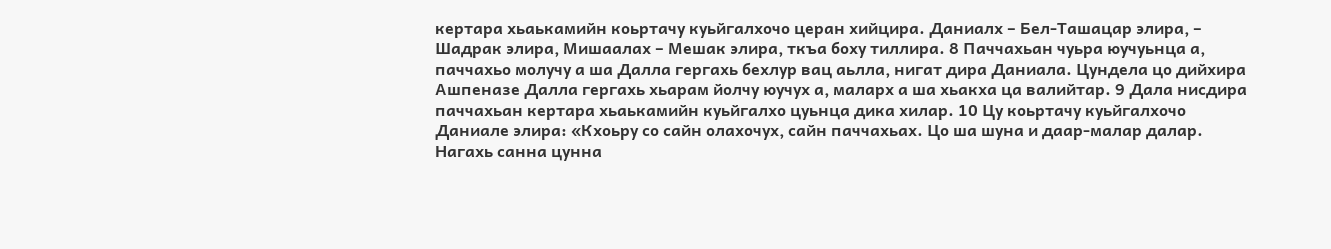кертара хьаькамийн коьртачу куьйгалхочо церан хийцира. Даниалх – Бел-Ташацар элира, – Шадрак элира, Мишаалах – Мешак элира, ткъа боху тиллира. 8 Паччахьан чуьра юучуьнца а, паччахьо молучу а ша Далла гергахь бехлур вац аьлла, нигат дира Даниала. Цундела цо дийхира Ашпеназе Далла гергахь хьарам йолчу юучух а, маларх а ша хьакха ца валийтар. 9 Дала нисдира паччахьан кертара хьаькамийн куьйгалхо цуьнца дика хилар. 10 Цу коьртачу куьйгалхочо Даниале элира: «Кхоьру со сайн олахочух, сайн паччахьах. Цо ша шуна и даар-малар далар. Нагахь санна цунна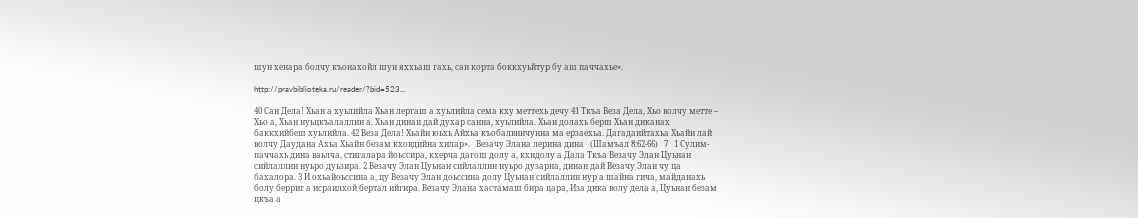шун хенара болчу къонахойл шун яххьаш гахь, сан корта боккхуьйтур бу аш паччахье».

http://pravbiblioteka.ru/reader/?bid=523...

40 Сан Дела! Хьан а хуьлийла Хьан лергаш а хуьлийла сема кху меттехь дечу 41 Ткъа Веза Дела, Хьо волчу метте – Хьо а, Хьан нуьцкъалаллин а. Хьан динан дай духар санна, хуьлийла. Хьан долахь берш Хьан диканах баккхийбеш хуьлийла. 42 Веза Дела! Хьайн юьхь Айхьа къобалвинчунна ма ерзаехьа. Дагадаийтахьа Хьайн лай волчу Даудана Ахьа Хьайн безам кховдийна хилар».   Везачу Элана лерина дина   (Шамъал 8:62-66)   7   1 Сулим-паччахь дина ваьлча, стигалара йоьссира, кхерча дагош долу а, кхидолу а Дала Ткъа Везачу Элан Цуьнан сийлаллин нуьро дуьзира. 2 Везачу Элан Цуьнан сийлаллин нуьро дузарна, динан дай Везачу Элан чу ца бахалора. 3 И охьайоьссина а, цу Везачу Элан доьссина долу Цуьнан сийлаллин нур а шайна гича, майданахь болу берриг а исраилхой бертал ийгира. Везачу Элана хастамаш бира цара, Иза дика волу дела а, Цуьнан безам цкъа а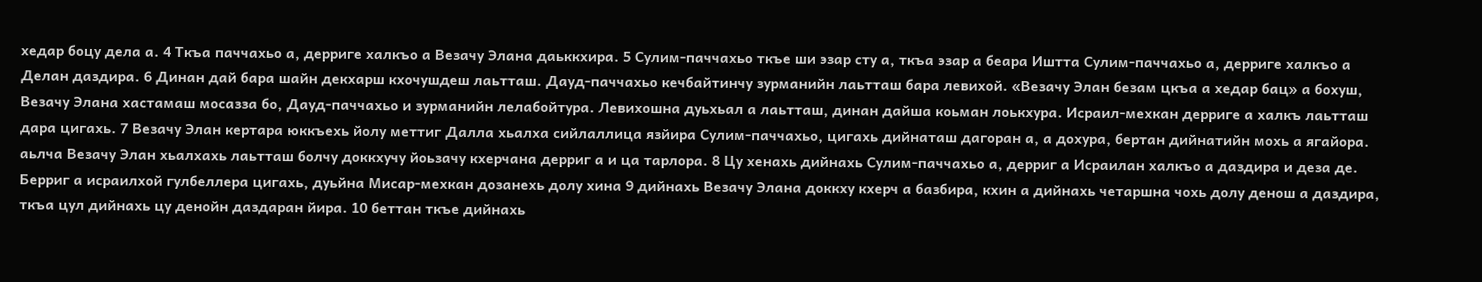хедар боцу дела а. 4 Ткъа паччахьо а, дерриге халкъо а Везачу Элана даьккхира. 5 Сулим-паччахьо ткъе ши эзар сту а, ткъа эзар а беара Иштта Сулим-паччахьо а, дерриге халкъо а Делан даздира. 6 Динан дай бара шайн декхарш кхочушдеш лаьтташ. Дауд-паччахьо кечбайтинчу зурманийн лаьтташ бара левихой. «Везачу Элан безам цкъа а хедар бац» а бохуш, Везачу Элана хастамаш мосазза бо, Дауд-паччахьо и зурманийн лелабойтура. Левихошна дуьхьал а лаьтташ, динан дайша коьман лоькхура. Исраил-мехкан дерриге а халкъ лаьтташ дара цигахь. 7 Везачу Элан кертара юккъехь йолу меттиг Далла хьалха сийлаллица язйира Сулим-паччахьо, цигахь дийнаташ дагоран а, а дохура, бертан дийнатийн мохь а ягайора. аьлча Везачу Элан хьалхахь лаьтташ болчу доккхучу йоьзачу кхерчана дерриг а и ца тарлора. 8 Цу хенахь дийнахь Сулим-паччахьо а, дерриг а Исраилан халкъо а даздира и деза де. Берриг а исраилхой гулбеллера цигахь, дуьйна Мисар-мехкан дозанехь долу хина 9 дийнахь Везачу Элана доккху кхерч а базбира, кхин а дийнахь четаршна чохь долу денош а даздира, ткъа цул дийнахь цу денойн даздаран йира. 10 беттан ткъе дийнахь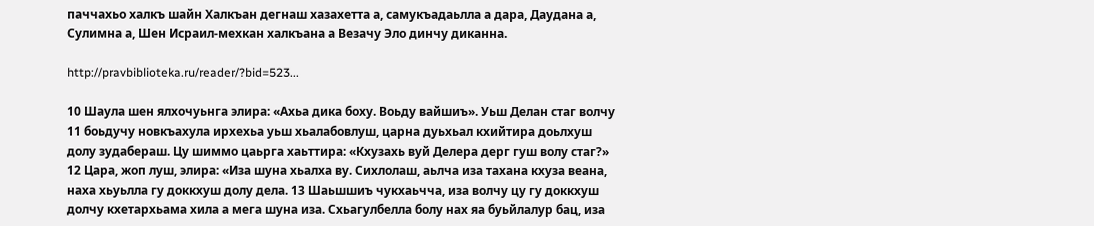паччахьо халкъ шайн Халкъан дегнаш хазахетта а, самукъадаьлла а дара, Даудана а, Сулимна а, Шен Исраил-мехкан халкъана а Везачу Эло динчу диканна.

http://pravbiblioteka.ru/reader/?bid=523...

10 Шаула шен ялхочуьнга элира: «Ахьа дика боху. Воьду вайшиъ». Уьш Делан стаг волчу 11 боьдучу новкъахула ирхехьа уьш хьалабовлуш, царна дуьхьал кхийтира доьлхуш долу зудабераш. Цу шиммо цаьрга хаьттира: «Кхузахь вуй Делера дерг гуш волу стаг?» 12 Цара, жоп луш, элира: «Иза шуна хьалха ву. Сихлолаш, аьлча иза тахана кхуза веана, наха хьуьлла гу доккхуш долу дела. 13 Шаьшшиъ чукхаьчча, иза волчу цу гу доккхуш долчу кхетархьама хила а мега шуна иза. Схьагулбелла болу нах яа буьйлалур бац, иза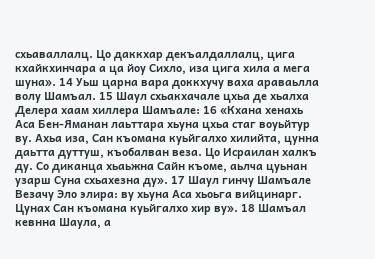схьаваллалц. Цо даккхар декъалдаллалц, цига кхайкхинчара а ца йоу Сихло, иза цига хила а мега шуна». 14 Уьш царна вара доккхучу ваха араваьлла волу Шамъал. 15 Шаул схьакхачале цхьа де хьалха Делера хаам хиллера Шамъале: 16 «Кхана хенахь Аса Бен-Яманан лаьттара хьуна цхьа стаг воуьйтур ву. Ахьа иза, Сан къомана куьйгалхо хилийта, цунна даьтта дуттуш, къобалван веза. Цо Исраилан халкъ ду. Со диканца хьаьжна Сайн къоме, аьлча цуьнан узарш Суна схьахезна ду». 17 Шаул гинчу Шамъале Везачу Эло элира: ву хьуна Аса хьоьга вийцинарг. Цунах Сан къомана куьйгалхо хир ву». 18 Шамъал кевнна Шаула, а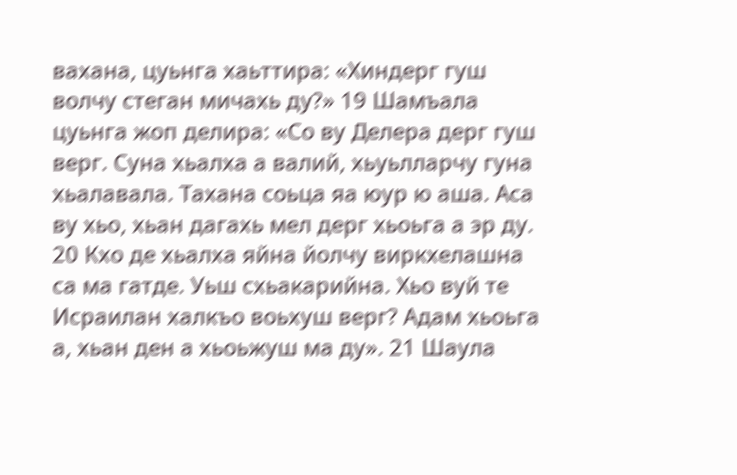вахана, цуьнга хаьттира: «Хиндерг гуш волчу стеган мичахь ду?» 19 Шамъала цуьнга жоп делира: «Со ву Делера дерг гуш верг. Суна хьалха а валий, хьуьлларчу гуна хьалавала. Тахана соьца яа юур ю аша. Аса ву хьо, хьан дагахь мел дерг хьоьга а эр ду. 20 Кхо де хьалха яйна йолчу виркхелашна са ма гатде. Уьш схьакарийна. Хьо вуй те Исраилан халкъо воьхуш верг? Адам хьоьга а, хьан ден а хьоьжуш ма ду». 21 Шаула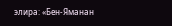элира: «Бен-Яманан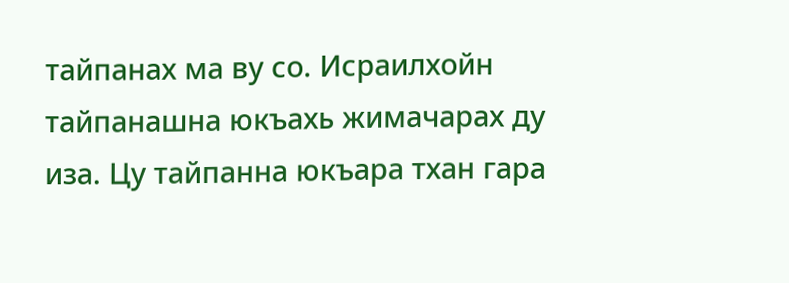тайпанах ма ву со. Исраилхойн тайпанашна юкъахь жимачарах ду иза. Цу тайпанна юкъара тхан гара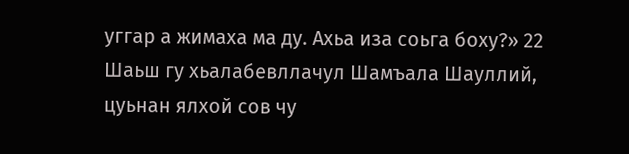уггар а жимаха ма ду. Ахьа иза соьга боху?» 22 Шаьш гу хьалабевллачул Шамъала Шауллий, цуьнан ялхой сов чу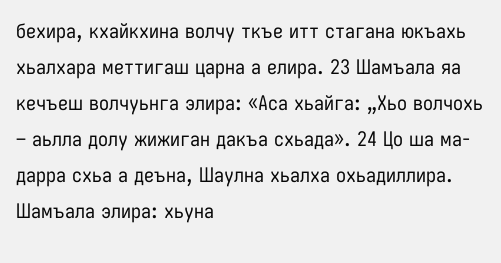бехира, кхайкхина волчу ткъе итт стагана юкъахь хьалхара меттигаш царна а елира. 23 Шамъала яа кечъеш волчуьнга элира: «Аса хьайга: „Хьо волчохь – аьлла долу жижиган дакъа схьада». 24 Цо ша ма-дарра схьа а деъна, Шаулна хьалха охьадиллира. Шамъала элира: хьуна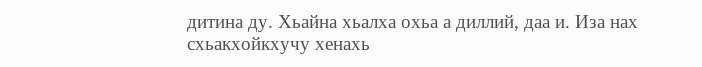дитина ду. Хьайна хьалха охьа а диллий, даа и. Иза нах схьакхойкхучу хенахь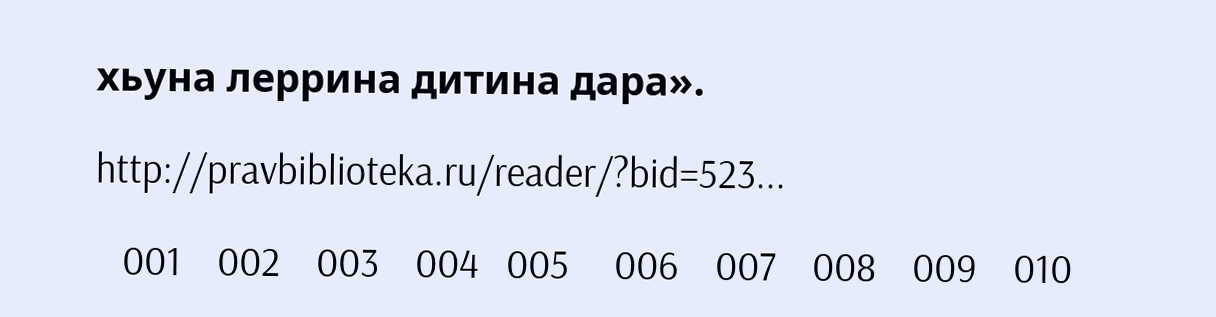хьуна леррина дитина дара».

http://pravbiblioteka.ru/reader/?bid=523...

   001    002    003    004   005     006    007    008    009    010